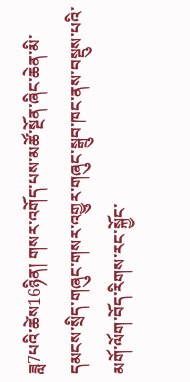ཟླ7པའི་ཚེས16ཉིན། གསར་འགོད་པས་མཚོ་སྔོན་ཞིང་ཆེན་མི་དམངས་སྲིད་གཞུང་གསར་འགྱུར་གཞུང་སྒྲུབ་ཁང་ནས་བསྡུས་པའི་མགོ་ལོག་བོད་རིགས་རང་སྐྱོང་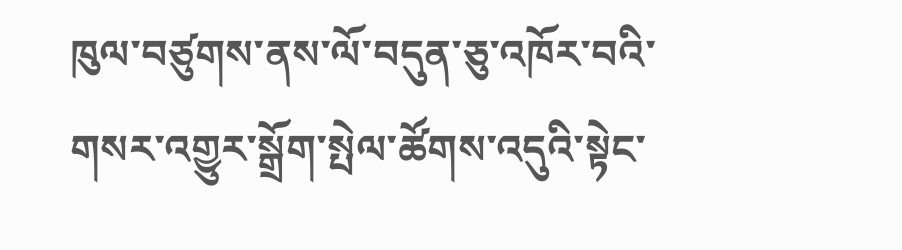ཁུལ་བཙུགས་ནས་ལོ་བདུན་ཅུ་འཁོར་བའི་གསར་འགྱུར་སྒྲོག་སྤེལ་ཚོགས་འདུའི་སྟེང་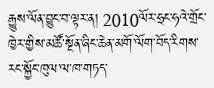རྒྱུས་ལོན་བྱུང་བ་ལྟར་ན། 2010ལོར་ཧྲང་ཧའེ་གྲོང་ཁྱེར་གྱིས་མཚོ་སྔོན་ཞིང་ཆེན་མགོ་ལོག་བོད་རིགས་རང་སྐྱོང་ཁུལ་ལ་ཁ་གཏད་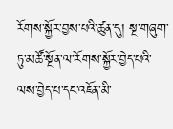རོགས་སྐྱོར་བྱས་པའི་ཚུན་དུ། སྔ་གཞུག་ཏུ་མཚོ་སྔོན་ལ་རོགས་སྐྱོར་བྱེད་པའི་ལས་བྱེད་པ་དང་འཇོན་མི་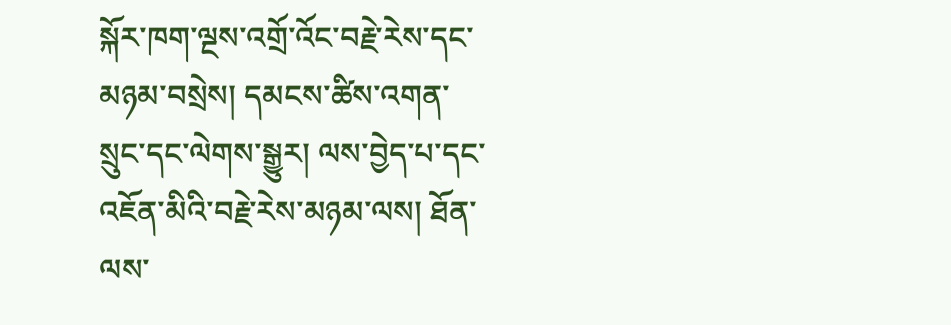སྐོར་ཁག་ལྔས་འགྲོ་འོང་བརྗེ་རེས་དང་མཉམ་བསྲེས། དམངས་ཚིས་འགན་སྲུང་དང་ལེགས་སྒྱུར། ལས་བྱེད་པ་དང་འཇོན་མིའི་བརྗེ་རེས་མཉམ་ལས། ཐོན་ལས་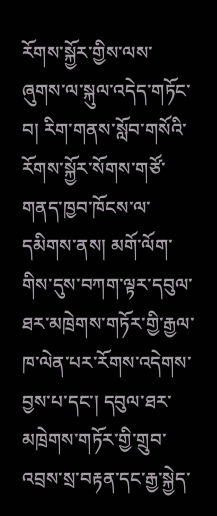རོགས་སྐྱོར་གྱིས་ལས་ཞུགས་ལ་སྐུལ་འདེད་གཏོང་བ། རིག་གནས་སློབ་གསོའི་རོགས་སྐྱོར་སོགས་གཙོ་གནད་ཁྱབ་ཁོངས་ལ་དམིགས་ནས། མགོ་ལོག་གིས་དུས་བཀག་ལྟར་དབུལ་ཐར་མཁྲེགས་གཏོར་གྱི་རྒྱལ་ཁ་ལེན་པར་རོགས་འདེགས་བྱས་པ་དང་། དབུལ་ཐར་མཁྲེགས་གཏོར་གྱི་གྲུབ་འབྲས་སྲ་བརྟན་དང་རྒྱ་སྐྱེད་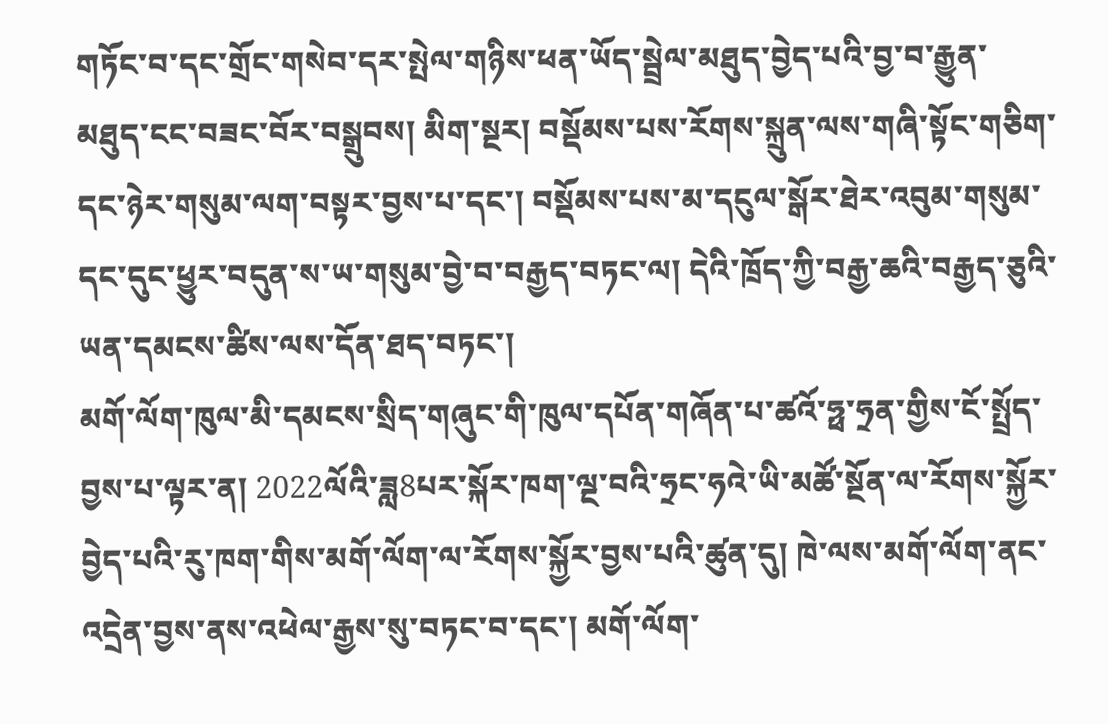གཏོང་བ་དང་གྲོང་གསེབ་དར་སྤེལ་གཉིས་ཕན་ཡོད་སྦྲེལ་མཐུད་བྱེད་པའི་བྱ་བ་རྒྱུན་མཐུད་ངང་བཟང་བོར་བསྒྲུབས། མིག་སྔར། བསྡོམས་པས་རོགས་སྐྲུན་ལས་གཞི་སྟོང་གཅིག་དང་ཉེར་གསུམ་ལག་བསྟར་བྱས་པ་དང་། བསྡོམས་པས་མ་དངུལ་སྒོར་ཐེར་འབུམ་གསུམ་དང་དུང་ཕྱུར་བདུན་ས་ཡ་གསུམ་བྱེ་བ་བརྒྱད་བཏང་ལ། དེའི་ཁྲོད་ཀྱི་བརྒྱ་ཆའི་བརྒྱད་ཅུའི་ཡན་དམངས་ཚིས་ལས་དོན་ཐད་བཏང་།
མགོ་ལོག་ཁུལ་མི་དམངས་སྲིད་གཞུང་གི་ཁུལ་དཔོན་གཞོན་པ་ཚའོ་ཧྥ་ཧྲན་གྱིས་ངོ་སྤྲོད་བྱས་པ་ལྟར་ན། 2022ལོའི་ཟླ8པར་སྐོར་ཁག་ལྔ་བའི་ཧྲང་ཧའེ་ཡི་མཚོ་སྔོན་ལ་རོགས་སྐྱོར་བྱེད་པའི་རུ་ཁག་གིས་མགོ་ལོག་ལ་རོགས་སྐྱོར་བྱས་པའི་ཚུན་དུ། ཁེ་ལས་མགོ་ལོག་ནང་འདྲེན་བྱས་ནས་འཕེལ་རྒྱས་སུ་བཏང་བ་དང་། མགོ་ལོག་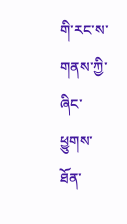གི་རང་ས་གནས་ཀྱི་ཞིང་ཕྱུགས་ཐོན་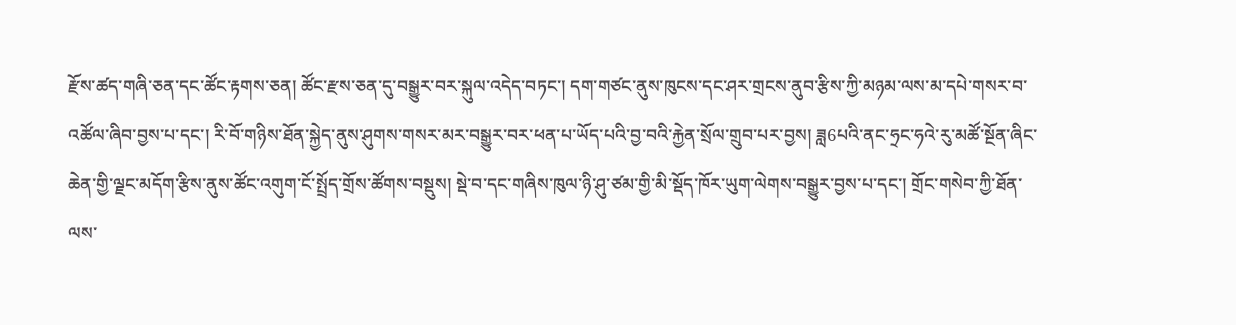རྫོས་ཚད་གཞི་ཅན་དང་ཚོང་རྟགས་ཅན། ཚོང་རྫས་ཅན་དུ་བསྒྱུར་བར་སྐུལ་འདེད་བཏང་། དག་གཙང་ནུས་ཁུངས་དང་ཤར་གྲངས་ནུབ་རྩིས་ཀྱི་མཉམ་ལས་མ་དཔེ་གསར་བ་འཚོལ་ཞིབ་བྱས་པ་དང་། རི་བོ་གཉིས་ཐོན་སྐྱེད་ནུས་ཤུགས་གསར་མར་བསྒྱུར་བར་ཕན་པ་ཡོད་པའི་བྱ་བའི་རྐྱེན་སྲོལ་གྲུབ་པར་བྱས། ཟླ6པའི་ནང་ཧྲང་ཧའེ་རུ་མཚོ་སྔོན་ཞིང་ཆེན་གྱི་ལྗང་མདོག་རྩིས་ནུས་ཚོང་འགུག་ངོ་སྤྲོད་གྲོས་ཚོགས་བསྡུས། སྡེ་བ་དང་གཞིས་ཁུལ་ཉི་ཤུ་ཙམ་གྱི་མི་སྡོད་ཁོར་ཡུག་ལེགས་བསྒྱུར་བྱས་པ་དང་། གྲོང་གསེབ་ཀྱི་ཐོན་ལས་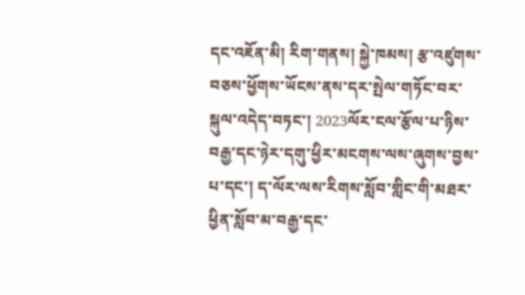དང་འཇོན་མི། རིག་གནས། སྐྱེ་ཁམས། རྩ་འཛུགས་བཅས་ཕྱོགས་ཡོངས་ནས་དར་སྤེལ་གཏོང་བར་སྐུལ་འདེད་བཏང་། 2023ལོར་ངལ་རྩོལ་པ་ཉིས་བརྒྱ་དང་ཉེར་དགུ་ཕྱིར་མངགས་ལས་ཞུགས་བྱས་པ་དང་། ད་ལོར་ལས་རིགས་སློབ་གླིང་གི་མཐར་ཕྱིན་སློབ་མ་བརྒྱ་དང་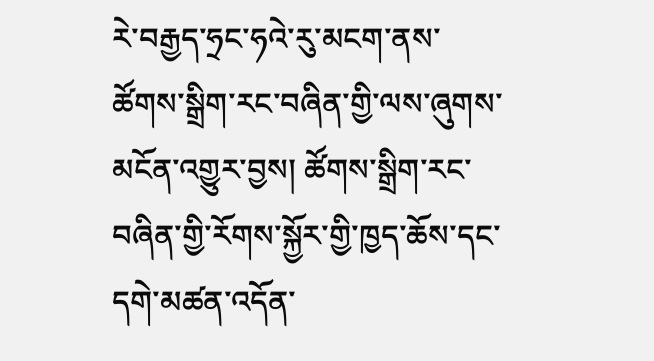རེ་བརྒྱད་ཧྲང་ཧའེ་རུ་མངག་ནས་ཚོགས་སྒྲིག་རང་བཞིན་གྱི་ལས་ཞུགས་མངོན་འགྱུར་བྱས། ཚོགས་སྒྲིག་རང་བཞིན་གྱི་རོགས་སྐྱོར་གྱི་ཁྱད་ཆོས་དང་དགེ་མཚན་འདོན་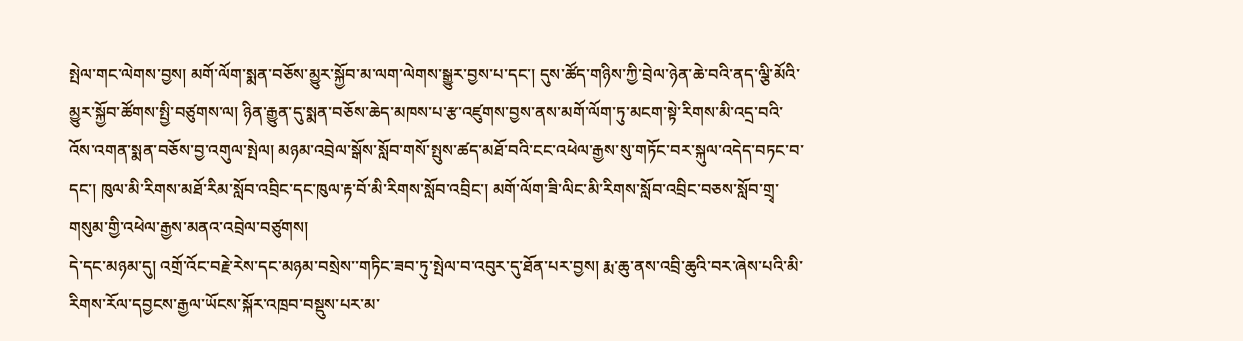སྤེལ་གང་ལེགས་བྱས། མགོ་ལོག་སྨན་བཅོས་མྱུར་སྐྱོབ་མ་ལག་ལེགས་སྒྱུར་བྱས་པ་དང་། དུས་ཚོད་གཉིས་ཀྱི་བྲེལ་ཉེན་ཆེ་བའི་ནད་ལྕི་མོའི་མྱུར་སྐྱོབ་ཚོགས་སྤྱི་བཙུགས་ལ། ཉིན་རྒྱུན་དུ་སྨན་བཅོས་ཆེད་མཁས་པ་རྩ་འཛུགས་བྱས་ནས་མགོ་ལོག་ཏུ་མངག་སྟེ་རིགས་མི་འདྲ་བའི་འོས་འགན་སྨན་བཅོས་བྱ་འགུལ་སྤེལ། མཉམ་འབྲེལ་སྒོས་སློབ་གསོ་སྤུས་ཚད་མཐོ་བའི་ངང་འཕེལ་རྒྱས་སུ་གཏོང་བར་སྐུལ་འདེད་བཏང་བ་དང་། ཁུལ་མི་རིགས་མཐོ་རིམ་སློབ་འབྲིང་དང་ཁུལ་རྟ་བོ་མི་རིགས་སློབ་འབྲིང་། མགོ་ལོག་ཟི་ལིང་མི་རིགས་སློབ་འབྲིང་བཅས་སློབ་གྲྭ་གསུམ་གྱི་འཕེལ་རྒྱས་མནའ་འབྲེལ་བཙུགས།
དེ་དང་མཉམ་དུ། འགྲོ་འོང་བརྗེ་རེས་དང་མཉམ་བསྲེས་་གཏིང་ཟབ་ཏུ་སྤེལ་བ་འབུར་དུ་ཐོན་པར་བྱས། རྨ་ཆུ་ནས་འབྲི་ཆུའི་བར་ཞེས་པའི་མི་རིགས་རོལ་དབྱངས་རྒྱལ་ཡོངས་སྐོར་འཁྲབ་བསྡུས་པར་མ་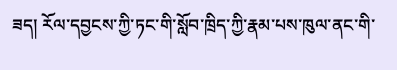ཟད། རོལ་དབྱངས་ཀྱི་ཏང་གི་སློབ་ཁྲིད་ཀྱི་རྣམ་པས་ཁུལ་ནང་གི་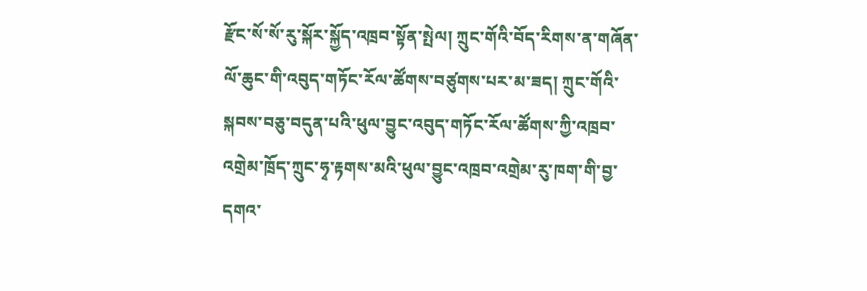རྫོང་སོ་སོ་རུ་སྐོར་སྐྱོད་འཁྲབ་སྟོན་སྤེལ། ཀྲུང་གོའི་བོད་རིགས་ན་གཞོན་ལོ་ཆུང་གི་འབུད་གཏོང་རོལ་ཚོགས་བཙུགས་པར་མ་ཟད། ཀྲུང་གོའི་སྐབས་བཅུ་བདུན་པའི་ཕུལ་བྱུང་འབུད་གཏོང་རོལ་ཚོགས་ཀྱི་འཁྲབ་འགྲེམ་ཁྲོད་ཀྲུང་ཧྭ་རྟགས་མའི་ཕུལ་བྱུང་འཁྲབ་འགྲེམ་རུ་ཁག་གི་བྱ་དགའ་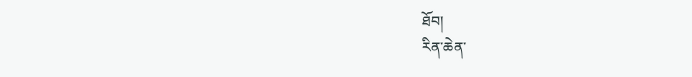ཐོབ།
རིན་ཆེན་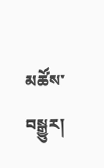མཚོས་བསྒྱུར།